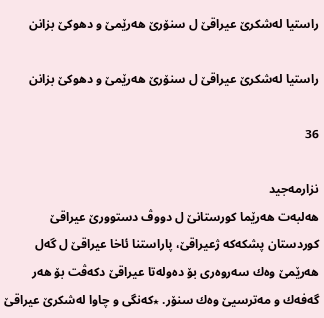راستیا له‌شكرێ عیراقێ ل سنۆرێ هه‌رێمێ و دهوكێ بزانن

راستیا له‌شكرێ عیراقێ ل سنۆرێ هه‌رێمێ و دهوكێ بزانن

36

نزارمه‌جید
هه‌لبه‌ت هه‌رێما كورستانێ ل دووڤ دستوورێ عیراقێ كوردستان پشكه‌كه‌ ژعیراقێ، پاراستنا ئاخا عیراقێ ل گه‌ل هه‌رێمێ وه‌ك سه‌روه‌ری بۆ ده‌وله‌تا عیراقێ دكه‌ڤت بۆ هه‌ر گه‌فه‌ك و مه‌ترسیێ وه‌ك سنۆر. ٭كه‌نگی و چاوا له‌شكرێ عیراقێ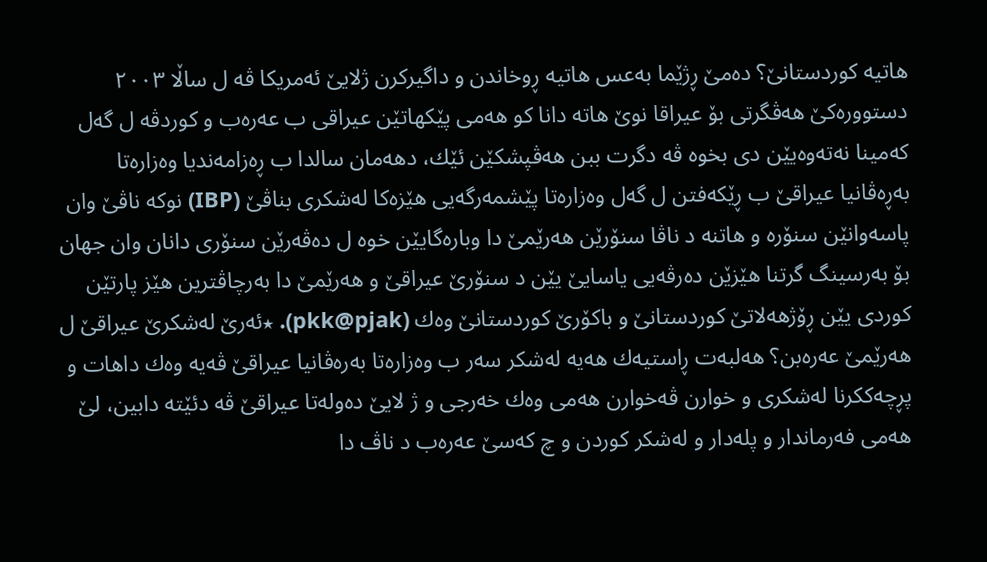هاتیه‌ كوردستانێ؟ ده‌مێ ڕژێما به‌عس هاتیه‌ ڕوخاندن و داگیركرن ژلایێ ئه‌مریكا ڤه‌ ل ساڵا ٢٠٠٣ دستووره‌كێ هه‌ڤگرتی بۆ عیراقا نوێ هاته‌ دانا كو هه‌می پێكهاتێن عیراقی ب عه‌ره‌ب و كوردڤه‌ ل گه‌ل كه‌مینا نه‌ته‌وه‌یێن دی بخوه‌ ڤه‌ دگرت ببن هه‌ڤپشكێن ئێك، دهه‌مان سالدا ب ڕه‌زامه‌ندیا وه‌زاره‌تا به‌ڕه‌ڤانیا عیراقێ ب ڕێكه‌فتن ل گه‌ل وه‌زاره‌تا پێشمه‌رگه‌یی هێزه‌كا له‌شكری بناڤێ (IBP) نوكه‌ ناڤێ وان پاسه‌وانێن سنۆره‌ و هاتنه‌ د ناڤا سنۆرێن هه‌رێمێ دا وباره‌گایێن خوه‌ ل ده‌ڤه‌رێن سنۆری دانان وان جهان بۆ به‌رسینگ گرتنا هێزێن ده‌رڤه‌یی یاسایێ یێن د سنۆرێ عیراقێ و هه‌رێمێ دا به‌رچاڤترین هێز پارتێن كوردی یێن ڕۆژهه‌لاتێ كوردستانێ و باكۆرێ كوردستانێ وه‌ك (pkk@pjak). ٭ئه‌رێ له‌شكرێ عیراقێ ل هه‌رێمێ عه‌ره‌بن؟ هه‌لبه‌ت ڕاستیه‌ك هه‌یه‌ له‌شكر سه‌ر ب وه‌زاره‌تا به‌ره‌ڤانیا عیراقێ ڤه‌یه‌ وه‌ك داهات و پڕچه‌ككرنا له‌شكری و خوارن ڤه‌خوارن هه‌می وه‌ك خه‌رجی و ژ لایێ ده‌وله‌تا عیراقێ ڤه‌ دئێته‌ دابین، لێ هه‌می فه‌رماندار و پله‌دار و له‌شكر كوردن و چ كه‌سێ عه‌ره‌ب د ناڤ دا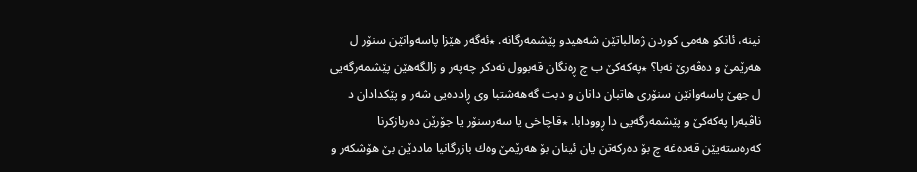نینه‌، ئانكو هه‌می كوردن ژمالباتێن شه‌هیدو پێشمه‌رگانه‌. ٭ئه‌گه‌ر هێزا پاسه‌وانێن سنۆر ل هه‌رێمێ و ده‌ڤه‌رێ نه‌با؟ ٭په‌كه‌كێ ب چ ڕه‌نگان قه‌بوول نه‌دكر چه‌په‌ر و زالگه‌هێن پێشمه‌رگه‌یی ل جهێ پاسه‌وانێن سنۆری هاتبان دانان و دبت گه‌هه‌شتبا وی ڕادده‌یی شه‌ر و پێكدادان د ناڤبه‌را په‌كه‌كێ و پێشمه‌رگه‌یی دا ڕوودابا. ٭قاچاخی یا سه‌رسنۆر یا جۆرێن ده‌ربازكرنا كه‌ره‌سته‌یێن قه‌ده‌غه‌ چ بۆ ده‌ركه‌تن یان ئینان بۆ هه‌رێمێ وه‌ك بازرگانیا ماددێن بێ هۆشكه‌ر و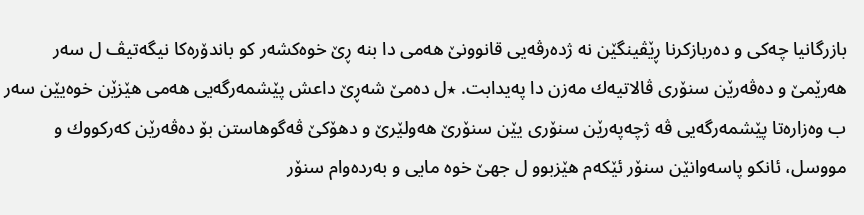بازرگانیا چه‌كی و ده‌ربازكرنا ڕێڤینگێن نه‌ ژده‌رڤه‌یی قانوونێ هه‌می دا بنه‌ ڕێ خوه‌كشه‌ر كو باندۆره‌كا نیگه‌تیڤ ل سه‌ر هه‌رێمێ و ده‌ڤه‌رێن سنۆری ڤالاتیه‌ك مه‌زن دا په‌یدابت. ٭ل ده‌مێ شه‌ڕێ داعش پێشمه‌رگه‌یی هه‌می هێزێن خوه‌یێن سه‌ر ب وه‌زاره‌تا پێشمه‌رگه‌یی ڤه‌ ژچه‌په‌رێن سنۆری یێن سنۆرێ هه‌ولێرێ و دهۆكێ ڤه‌گوهاستن بۆ ده‌ڤه‌رێن كه‌ركووك و مووسل، ئانكو پاسه‌وانێن سنۆر ئێكه‌م هێزبوو ل جهێ خوه‌ مایی و به‌رده‌وام سنۆر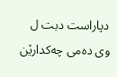دپاراست دبت ل وی ده‌می چه‌كدارێن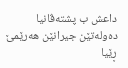داعش ب پشته‌ڤانیا ده‌وله‌تێن جیرانێن هه‌رێمێ ڕێیا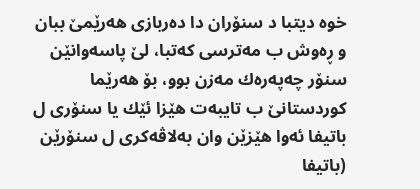خوه‌ دیتبا د سنۆران دا ده‌ربازی هه‌رێمێ ببان و ڕه‌وش ب مه‌ترسی كه‌تبا، لێ پاسه‌وانێن سنۆر چه‌په‌ره‌ك مه‌زن بوو، بۆ هه‌رێما كوردستانێ ب تایبه‌ت هێزا ئێك یا سنۆری ل باتیفا ئه‌وا هێزێن وان به‌لاڤه‌كری ل سنۆرێن (باتیفا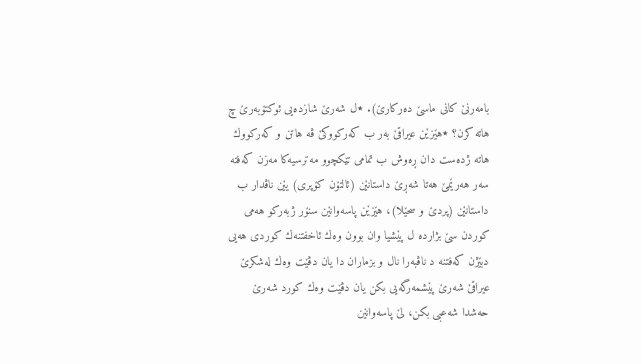بامه‌رنێ كانی ماسێ ده‌ركارێ). ٭ل شه‌رێ شازده‌یی ئوكتۆبه‌رێ چ هاته‌ كرن؟ ٭هێزێن عیراقێ به‌ر ب كه‌ركووكێ ڤه‌ هاتن و كه‌ركووك هاته‌ ژده‌ست دان ڕه‌وش ب تمامی تێكچوو مه‌ترسیه‌كا مه‌زن كه‌فته‌ سه‌ر هه‌رێمێ هه‌تا شه‌ڕێ داستانێن (ئالتۆن كۆپری) یێن ناڤدار ب داستانێن (پردێ و سحێلا)، هێزێن پاسه‌وانێن سنۆر ژبه‌ركو هه‌می كوردن سێ بژارده‌ ل پێشیا وان بوون وه‌ك ئاخفتنه‌ك كوردی هه‌یی دبێژن كه‌فتنه‌ د ناڤبه‌را نال و بزماران دا یان دڤێت وه‌ك له‌شكرێ عیراقێ شه‌رێ پێشمه‌رگه‌یی بكن یان دڤێت وه‌ك كورد شه‌رێ حه‌شدا شه‌عبی بكن، لێ پاسه‌وانێن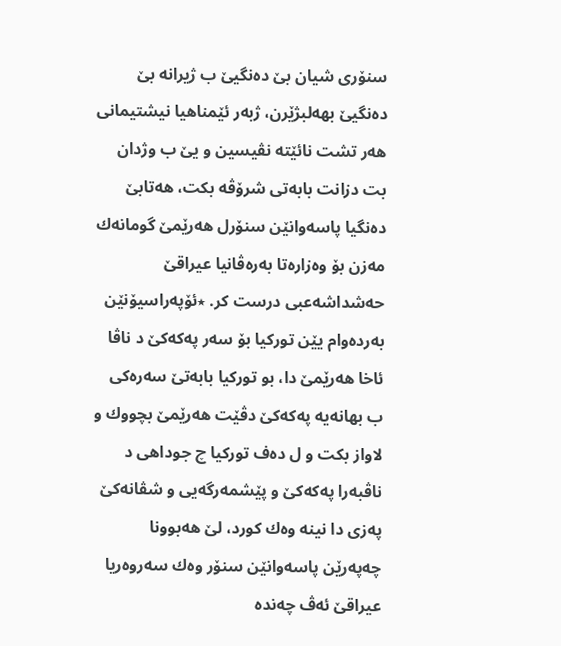سنۆری شیان بێ ده‌نگیێ ب ژیرانه‌ بێ ده‌نگیێ بهه‌لبژێرن، ژبه‌ر ئێمناهیا نیشتیمانی هه‌ر تشت نائێته‌ نڤیسین و یێ ب وژدان بت دزانت بابه‌تی شرۆڤه‌ بكت، هه‌تابێ ده‌نگیا پاسه‌وانێن سنۆرل هه‌رێمێ گومانه‌ك مه‌زن بۆ وه‌زاره‌تا به‌ره‌ڤانیا عیراقێ حه‌شداشه‌عبی درست كر. ٭ئۆپه‌راسیۆنێن به‌رده‌وام یێن توركیا بۆ سه‌ر په‌كه‌كێ د ناڤا ئاخا هه‌رێمێ دا، بو توركیا بابه‌تێ سه‌ره‌كی ب بهانه‌یه‌ په‌كه‌كێ دڤێت هه‌رێمێ بچووك و لاواز بكت و ل ده‌ف توركیا چ جوداهی د ناڤبه‌را په‌كه‌كێ و پێشمه‌رگه‌یی و شڤانه‌كێ په‌زی دا نینه‌ وه‌ك كورد، لێ هه‌بوونا چه‌په‌رێن پاسه‌وانێن سنۆر وه‌ك سه‌روه‌ریا عیراقێ ئه‌ڤ چه‌نده‌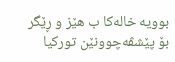بوویه‌ خاله‌كا ب هێز و ڕێگر بۆ پێشڤه‌چوونێن توركیا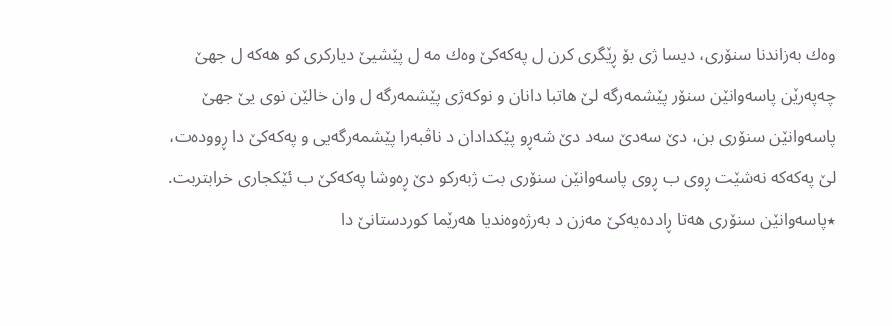وه‌ك به‌زاندنا سنۆری، دیسا ژی بۆ ڕێگری كرن ل په‌كه‌كێ وه‌ك مه‌ ل پێشیێ دیاركری كو هه‌كه‌ ل جهێ چه‌په‌رێن پاسه‌وانێن سنۆر پێشمه‌رگه‌ لێ هاتبا دانان و نوكه‌ژی پێشمه‌رگه‌ ل وان خالێن نوی یێ جهێ پاسه‌وانێن سنۆری بن، دێ سه‌دێ سه‌د دێ شه‌ڕو پێكدادان د ناڤبه‌را پێشمه‌رگه‌یی و په‌كه‌كێ دا ڕووده‌ت، لێ په‌كه‌كه‌ نه‌شێت ڕوی ب ڕوی پاسه‌وانێن سنۆری بت ژبه‌ركو دێ ڕه‌وشا په‌كه‌كێ ب ئێكجاری خرابتربت. ٭پاسه‌وانێن سنۆری هه‌تا ڕادده‌یه‌كێ مه‌زن د به‌رژه‌وه‌ندیا هه‌رێما كوردستانێ دا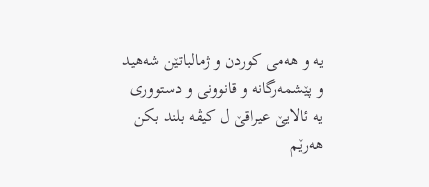یه‌ و هه‌می كوردن و ژمالباتێن شه‌هید و پێشمه‌رگانه‌ و قانوونی و دستووری یه‌ ئالایێ عیراقێ ل كیڤه‌ بلند بكن هه‌رێم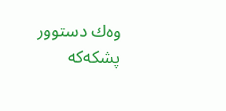وه‌ك دستوور پشكه‌كه‌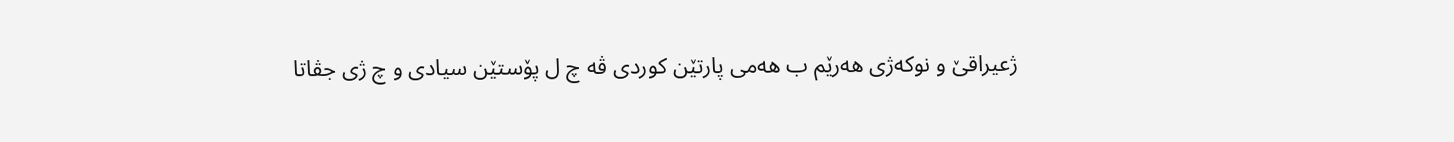ژعیراقێ و نوكه‌ژی هه‌رێم ب هه‌می پارتێن كوردی ڤه‌ چ ل پۆستێن سیادی و چ ژی جڤاتا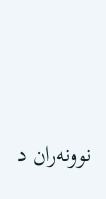نوونه‌ران د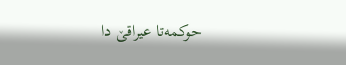حوكمه‌تا عیراقێ دا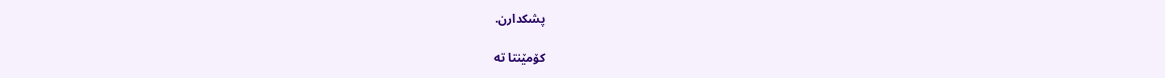پشكدارن.

کۆمێنتا تە